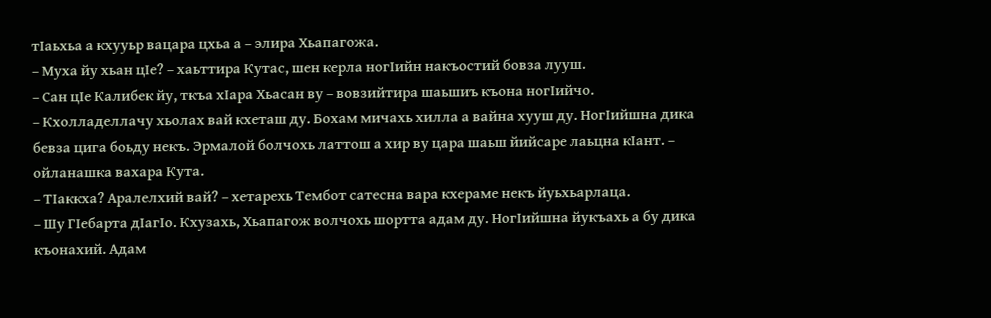тIаьхьа а кхууьр вацара цхьа а – элира Хьапагожа.
– Муха йу хьан цIе? – хаьттира Кутас, шен керла ногIийн накъостий бовза лууш.
– Сан цIе Калибек йу, ткъа хIара Хьасан ву – вовзийтира шаьшиъ къона ногIийчо.
– Кхолладеллачу хьолах вай кхеташ ду. Бохам мичахь хилла а вайна хууш ду. НогIийшна дика бевза цига боьду некъ. Эрмалой болчохь латтош а хир ву цара шаьш йийсаре лаьцна кIант. – ойланашка вахара Кута.
– ТIаккха? Аралелхий вай? – хетарехь Тембот сатесна вара кхераме некъ йуьхьарлаца.
– Шу ГIебарта дIагIо. Кхузахь, Хьапагож волчохь шортта адам ду. НогIийшна йукъахь а бу дика къонахий. Адам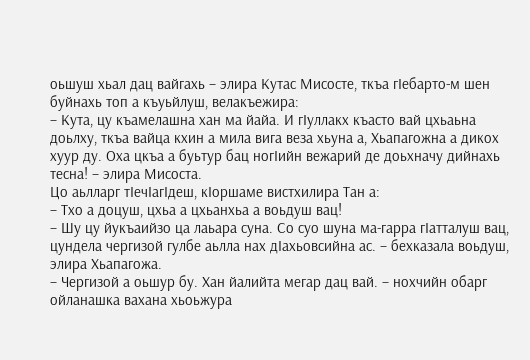оьшуш хьал дац вайгахь – элира Кутас Мисосте, ткъа гIебарто-м шен буйнахь топ а къуьйлуш, велакъежира:
– Кута, цу къамелашна хан ма йайа. И гIуллакх къасто вай цхьаьна доьлху, ткъа вайца кхин а мила вига веза хьуна а, Хьапагожна а дикох хуур ду. Оха цкъа а буьтур бац ногIийн вежарий де доьхначу дийнахь тесна! – элира Мисоста.
Цо аьлларг тIечIагIдеш, кIоршаме вистхилира Тан а:
– Тхо а доцуш, цхьа а цхьанхьа а воьдуш вац!
– Шу цу йукъаийзо ца лаьара суна. Со суо шуна ма-гарра гIатталуш вац, цундела чергизой гулбе аьлла нах дIахьовсийна ас. – бехказала воьдуш, элира Хьапагожа.
– Чергизой а оьшур бу. Хан йалийта мегар дац вай. – нохчийн обарг ойланашка вахана хьоьжура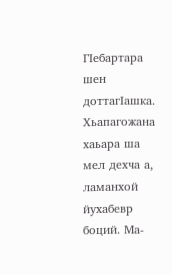ГIебартара шен доттагIашка. Хьапагожана хаьара ша мел дехча а, ламанхой йухабевр боций. Ма-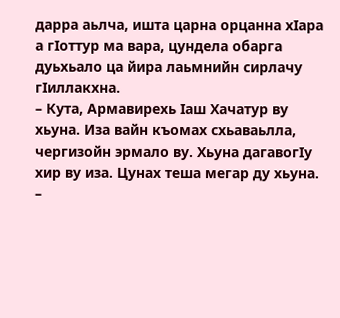дарра аьлча, ишта царна орцанна хIара а гIоттур ма вара, цундела обарга дуьхьало ца йира лаьмнийн сирлачу гIиллакхна.
– Кута, Армавирехь Iаш Хачатур ву хьуна. Иза вайн къомах схьаваьлла, чергизойн эрмало ву. Хьуна дагавогIу хир ву иза. Цунах теша мегар ду хьуна. –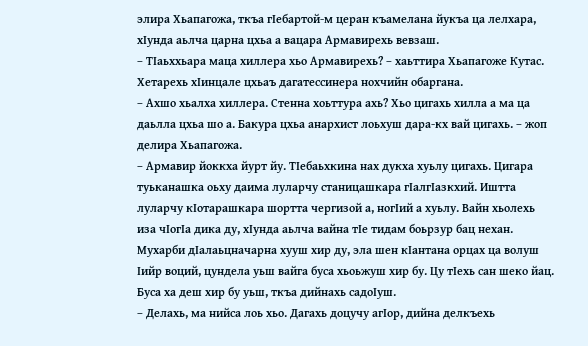элира Хьапагожа, ткъа гIебартой-м церан къамелана йукъа ца лелхара, хIунда аьлча царна цхьа а вацара Армавирехь вевзаш.
– ТIаьххьара маца хиллера хьо Армавирехь? – хаьттира Хьапагоже Кутас. Хетарехь хIинцале цхьаъ дагатессинера нохчийн обаргана.
– Ахшо хьалха хиллера. Стенна хоьттура ахь? Хьо цигахь хилла а ма ца даьлла цхьа шо а. Бакура цхьа анархист лоьхуш дара-кх вай цигахь. – жоп делира Хьапагожа.
– Армавир йоккха йурт йу. ТIебаьхкина нах дукха хуьлу цигахь. Цигара туьканашка оьху даима луларчу станицашкара гIалгIазкхий. Иштта луларчу кIотарашкара шортта чергизой а, ногIий а хуьлу. Вайн хьолехь иза чIогIа дика ду, хIунда аьлча вайна тIе тидам боьрзур бац нехан. Мухарби дIалаьцначарна хууш хир ду, эла шен кIантана орцах ца волуш Iийр воций, цундела уьш вайга буса хьоьжуш хир бу. Цу тIехь сан шеко йац. Буса ха деш хир бу уьш, ткъа дийнахь садоIуш.
– Делахь, ма нийса лоь хьо. Дагахь доцучу агIор, дийна делкъехь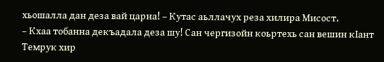хьошалла дан деза вай царна! – Кутас аьллачух реза хилира Мисост.
– Кхаа тобанна декъадала деза шу! Сан чергизойн коьртехь сан вешин кIант Темрук хир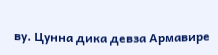ву. Цунна дика девза Армавире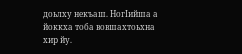доьлху некъаш. НогIийша а йоккха тоба вовшахтоьхна хир йу.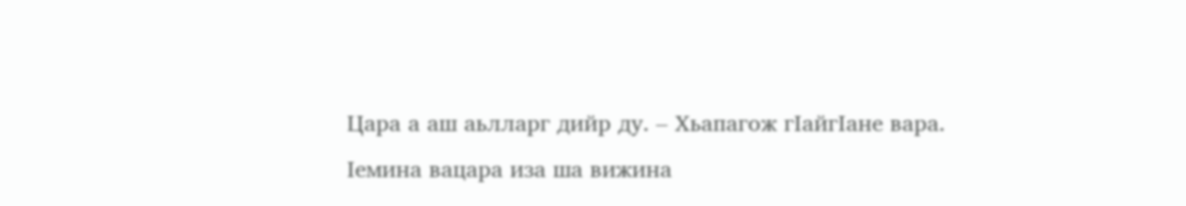Цара а аш аьлларг дийр ду. – Хьапагож гIайгIане вара. Iемина вацара иза ша вижина